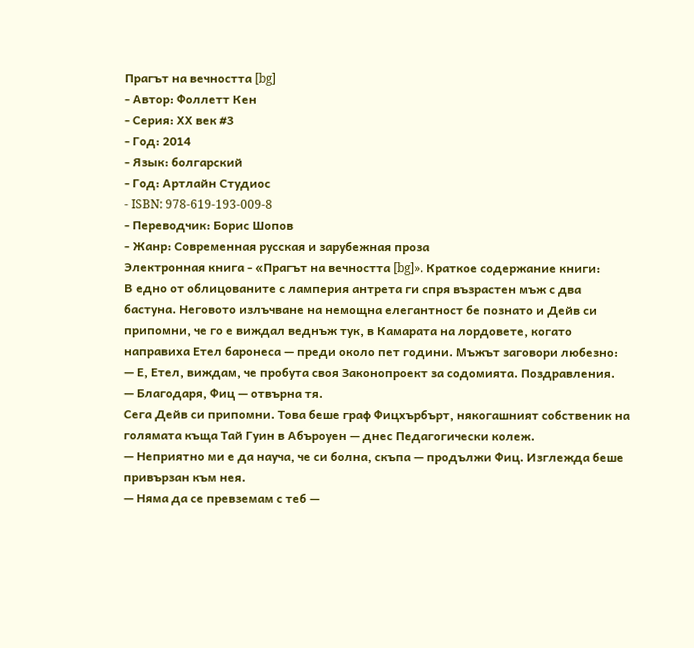Прагът на вечността [bg]
- Автор: Фоллетт Кен
- Серия: ХХ век #3
- Год: 2014
- Язык: болгарский
- Год: Артлайн Студиос
- ISBN: 978-619-193-009-8
- Переводчик: Борис Шопов
- Жанр: Современная русская и зарубежная проза
Электронная книга - «Прагът на вечността [bg]». Краткое содержание книги:
В едно от облицованите с ламперия антрета ги спря възрастен мъж с два бастуна. Неговото излъчване на немощна елегантност бе познато и Дейв си припомни, че го е виждал веднъж тук, в Камарата на лордовете, когато направиха Етел баронеса — преди около пет години. Мъжът заговори любезно:
— Е, Етел, виждам, че пробута своя Законопроект за содомията. Поздравления.
— Благодаря, Фиц — отвърна тя.
Сега Дейв си припомни. Това беше граф Фицхърбърт, някогашният собственик на голямата къща Тай Гуин в Абъроуен — днес Педагогически колеж.
— Неприятно ми е да науча, че си болна, скъпа — продължи Фиц. Изглежда беше привързан към нея.
— Няма да се превземам с теб —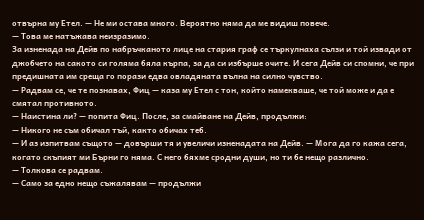отвърна му Етел. — Не ми остава много. Вероятно няма да ме видиш повече.
— Това ме натъжава неизразимо.
За изненада на Дейв по набръчканото лице на стария граф се търкулнаха сълзи и той извади от джобчето на сакото си голяма бяла кърпа, за да си избърше очите. И сега Дейв си спомни, че при предишната им среща го порази едва овладяната вълна на силно чувство.
— Радвам се, че те познавах, Фиц — каза му Етел с тон, който намекваше, че той може и да е смятал противното.
— Наистина ли? — попита Фиц. После, за смайване на Дейв, продължи:
— Никого не съм обичал тъй, както обичах теб.
— И аз изпитвам същото — довърши тя и увеличи изненадата на Дейв. — Мога да го кажа сега, когато скъпият ми Бърни го няма. С него бяхме сродни души, но ти бе нещо различно.
— Толкова се радвам.
— Само за едно нещо съжалявам — продължи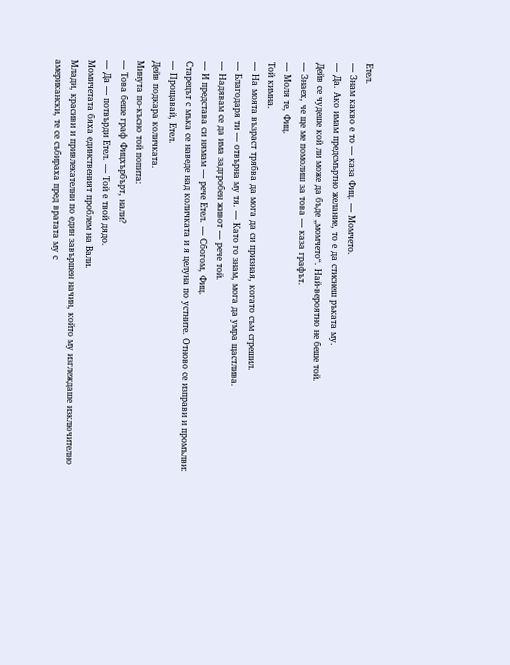Етел.
— Знам какво е то — каза Фиц. — Момчето.
— Да. Ако имам предсмъртно желание, то е да стиснеш ръката му.
Дейв се чудеше кой ли може да бъде „момчето“. Най-вероятно не беше той.
— Знаех, че ще ме помолиш за това — каза графът.
— Моля те, Фиц.
Той кимна.
— На моята възраст трябва да мога да си призная, когато съм сгрешил.
— Благодаря ти — отвърна му тя. — Като го знам, мога да умра щастлива.
— Надявам се да има задгробен живот — рече той.
— И представа си нямам — рече Етел. — Сбогом, Фиц.
Старецът с мъка се наведе над количката и я целуна по устните. Отново се изправи и промълви:
— Прощавай, Етел.
Дейв подкара количката.
Минута по-късно той попита:
— Това беше граф Фицхърбърт, нали?
— Да — потвърди Етел. — Той е твой дядо.
Момичетата бяха единственият проблем на Вали.
Млади, красиви и привлекателни по един завършен начин, който му изглеждаше изключително американски, те се събираха пред вратата му с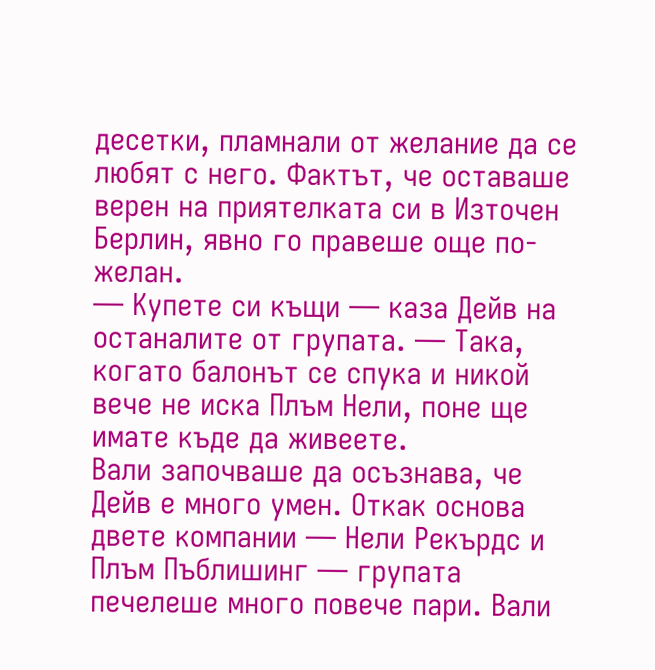десетки, пламнали от желание да се любят с него. Фактът, че оставаше верен на приятелката си в Източен Берлин, явно го правеше още по-желан.
— Купете си къщи — каза Дейв на останалите от групата. — Така, когато балонът се спука и никой вече не иска Плъм Нели, поне ще имате къде да живеете.
Вали започваше да осъзнава, че Дейв е много умен. Откак основа двете компании — Нели Рекърдс и Плъм Пъблишинг — групата печелеше много повече пари. Вали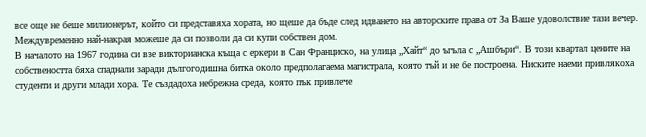все още не беше милионерът, който си представяха хората, но щеше да бъде след идването на авторските права от За Ваше удоволствие тази вечер. Междувременно най-накрая можеше да си позволи да си купи собствен дом.
В началото на 1967 година си взе викторианска къща с еркери в Сан Франциско, на улица „Хайт“ до ъгъла с „Ашбъри“. В този квартал цените на собствеността бяха спаднали заради дългогодишна битка около предполагаема магистрала, която тъй и не бе построена. Ниските наеми привлякоха студенти и други млади хора. Те създадоха небрежна среда, която пък привлече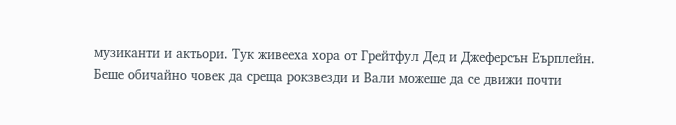музиканти и актьори. Тук живееха хора от Грейтфул Дед и Джеферсън Еърплейн. Беше обичайно човек да среща рокзвезди и Вали можеше да се движи почти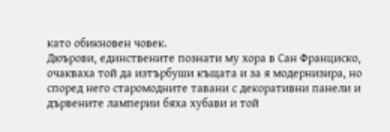като обикновен човек.
Дюърови, единствените познати му хора в Сан Франциско, очакваха той да изтърбуши къщата и за я модернизира, но според него старомодните тавани с декоративни панели и дървените ламперии бяха хубави и той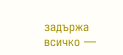задържа всичко —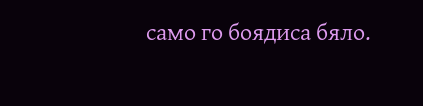само го боядиса бяло.